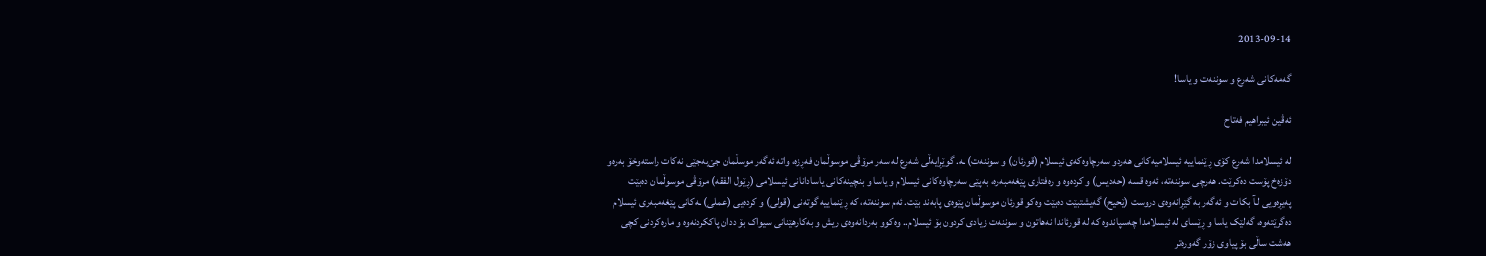2013-09-14

گەمەکانی شەرع و سوننەت و یاسا!

ئەڤین ئیبراھیم فەتاح

لە ئیسلامدا شەرع کۆی ڕێنماییە ئیسلامیەکانی ھەردو سەرچاوەکەی ئیسلام (قورئان) و سوننەت) ـە. گوێڕایەڵی شەرع لە سەر مرۆڤی موسوڵمان فەڕزە، واتە ئەگەر موسڵمان جێ‌بەجێی نەکات راستەوخۆ بەرەو دۆزەخ پۆست دەکرێت. ھەرچی سوننەتە، ئەوە قسە (حەدیس) و کردەوە و رەفتاری پێغەمبەرە، بەپێی سەرچاوەکانی ئیسلام و یاسا و بنچینەکانی یاسادانانی ئیسلامی (ڕێول الفقە) مرۆڤی موسوڵمان دەبێت پەیڕەویی لـآ بکات و ئەگەر بە گێڕانەوەی دروست (ێحیح) گەیشتبێت دەبێت وەکو قورئان موسوڵمان پێوەی پابەند بێت. ئەم سوننەتە، کە ڕێنماییە گوتەنی (قولی) و کردەیی (عملی) ـەکانی پێغەمبەری ئیسلام دەگرێتەوە، گەلێک یاسا و ڕێسای لە ئیسلامدا چەسپاندوە کە لە قورئاندا نەھاتون و سوننەت زیادی کردون بۆ ئیسلام.. وەکوو بەردانەوەی ریش و بەکارھێنانی سیواک بۆ ددان پاککردنەوە و مارەکردنی کچی ھەشت ساڵی بۆ پیاوی زۆر گەورەتر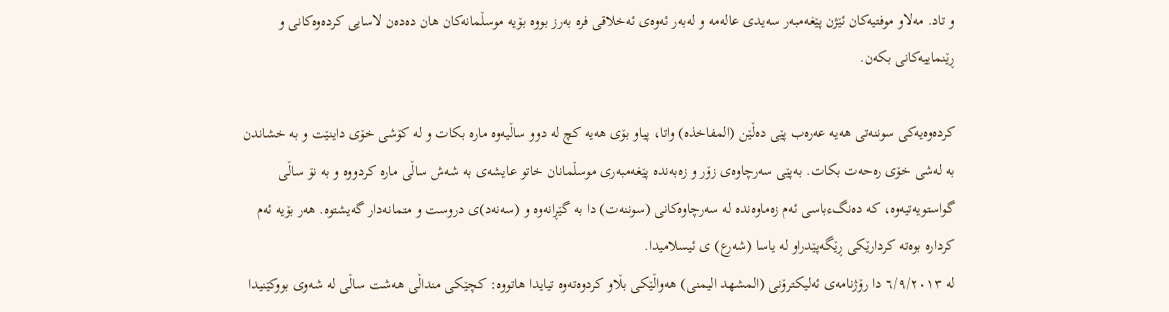و تاد. مەلاو موفتیەکان ئێژن پێغەمبەر سەیدی عالەمە و لەبەر ئەوەی ئەخلاقی فرە بەرز بووە بۆیە موسڵمانەکان ھان دەدەن لاسایی کردەوەکانی و ڕێنماییەکانی بکەن.

کردەوەیەکی سوننەتی ھەیە عەرەب پێی دەڵێن (المفاخذە) واتا، پیاو بۆی ھەیە کچ لە دوو ساڵیەوە مارە بکات و لە کۆشی خۆی داینێت و بە خشاندن بە لەشی خۆی رەحەت بکات. بەپێی سەرچاوەی زۆر و زەبەندە پێغەمبەری موسڵمانان خاتو عایشەی بە شەش ساڵی مارە کردووە و بە نۆ ساڵی گواستویەتیەوە، کە دەنگءباسی ئەم زەماوەندە لە سەرچاوەکانی (سوننەت) دا بە گێڕانەوە و (سەنەد)ی دروست و متمانەدار گەیشتوە. ھەر بۆیە ئەم کردارە بوەتە کردارێکی ڕێگەپێدراو لە یاسا (شەرع) ی ئیسلامیدا.
لە ٦/٩/٢٠١٣ دا رۆژنامەی ئەلیکترۆنی (المشھد الیمنی) ھەواڵێکی بڵاو کردوەتەوە تیایدا ھاتووە: کچێکی منداڵی ھەشت ساڵی لە شەوی بووکێنیدا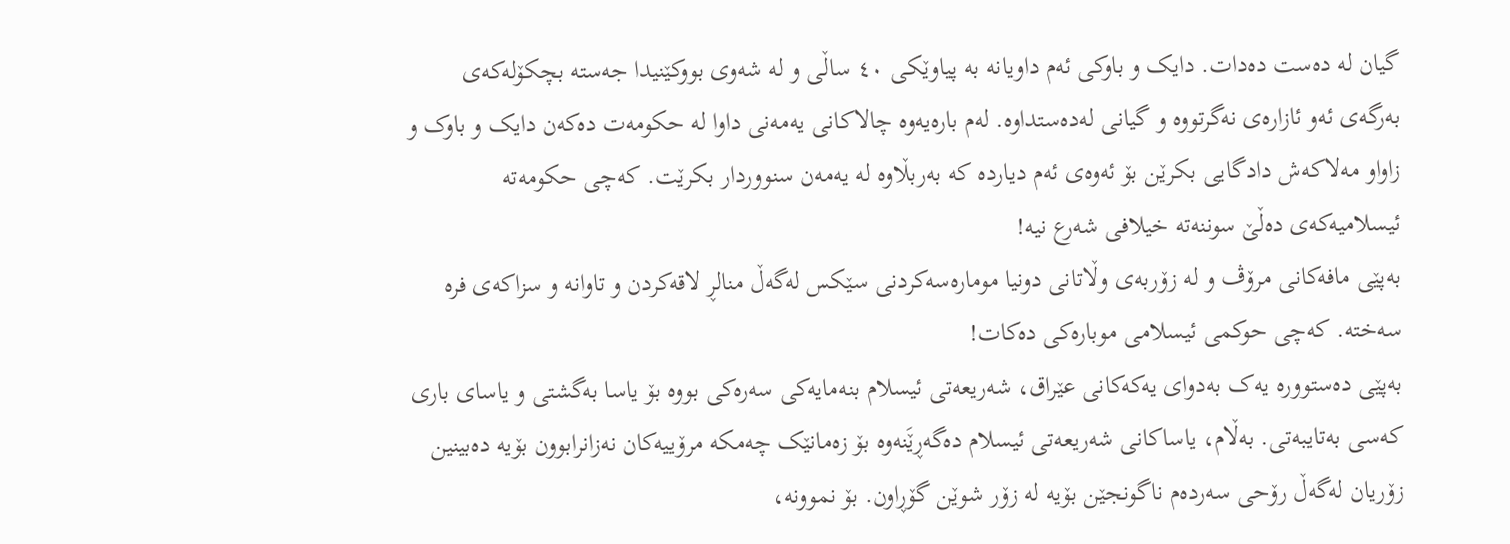گیان لە دەست دەدات. دایک و باوکی ئەم داویانە بە پیاوێکی ٤٠ ساڵی و لە شەوی بووکێنیدا جەستە بچکۆلەکەی بەرگەی ئەو ئازارەی نەگرتووە و گیانی لەدەستداوە. لەم بارەیەوە چالاکانی یەمەنی داوا لە حکومەت دەکەن دایک و باوک و زاواو مەلاکەش دادگایی بکرێن بۆ ئەوەی ئەم دیاردە کە بەربڵاوە لە یەمەن سنووردار بکرێت. کەچی حکومەتە ئیسلامیەکەی دەڵێ سوننەتە خیلافی شەرع نیە!
بەپێی مافەکانی مرۆڤ و لە زۆربەی وڵاتانی دونیا مومارەسەکردنی سێکس لەگەڵ منالڕ لاقەکردن و تاوانە و سزاکەی فرە سەختە. کەچی حوکمی ئیسلامی موبارەکی دەکات!
بەپێی دەستوورە یەک بەدوای یەکەکانی عێراق، شەریعەتی ئیسلام بنەمایەکی سەرەکی بووە بۆ یاسا بەگشتی و یاسای باری کەسی بەتایبەتی. بەڵام، یاساکانی شەریعەتی ئیسلام دەگەڕێَنەوە بۆ زەمانێک چەمکە مرۆییەکان نەزانرابوون بۆیە دەبینین زۆریان لەگەڵ رۆحی سەردەم ناگونجێن بۆیە لە زۆر شوێن گۆڕاون. بۆ نموونە،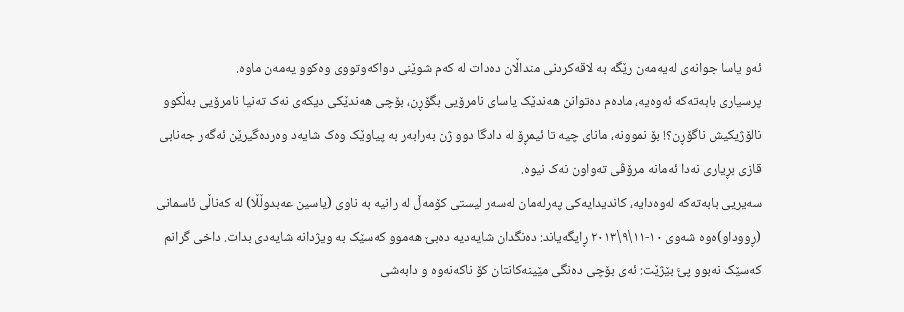ئەو یاسا جوانەی لەیەمەن رێگە بە لاقەکردنی منداڵان دەدات لە کەم شوێنی دواکەوتووی وەکوو یەمەن ماوە.
پرسیاری بابەتەکە ئەوەیە، مادەم دەتوانن ھەندێک یاسای نامرۆیی بگۆڕن، بۆچی ھەندێکی دیکەی نەک تەنیا نامرۆیی بەڵکوو نالۆژیکیش ناگۆڕن؟! بۆ نموونە، مانای چیە تا ئیمڕۆ لە دادگا دوو ژن بەرابەر بە پیاوێک وەک شایەد وەردەگیرێن ئەگەر جەنابی قازی بڕیاری نەدا ئەمانە مرۆڤی تەواون نەک نیوە.
سەیریی بابەتەکە لەوەدایە، کاندیدایەکی پەرلەمان لەسەر لیستی کۆمەڵ لە رانیە بە ناوی (یاسین عەبدوڵڵا) لە کەناڵی ئاسمانی (ڕووداو)ەوە شەوی ١٠-١١\٩\٢٠١٣ ڕایگەیاند: دەنگدان شایەدیە دەبێ ھەموو کەسێک بە ویژدانە شایەدی بدات. داخی گرانم کەسێک نەبوو پێَ بێژێت: ئەی بۆچی دەنگی مێینەکانتان کۆ ناکەنەوە و دابەشی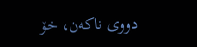دووی ناکەن، خۆ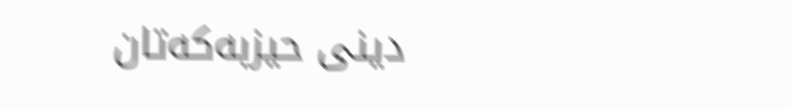دینی حیزبەکەتان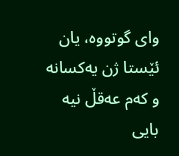وای گوتووە، یان ئێستا ژن یەکسانە و کەم عەقڵ نیە بایی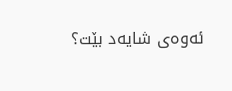ئەوەی شایەد بێت؟